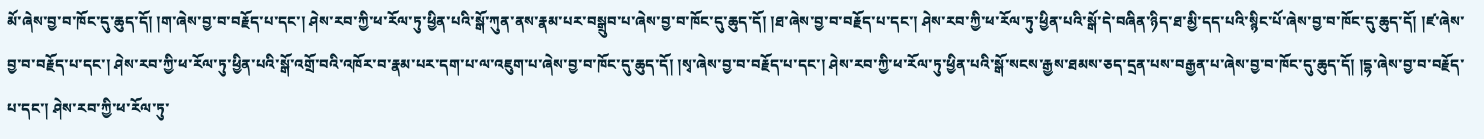མོ་ཞེས་བྱ་བ་ཁོང་དུ་ཆུད་དོ། །ག་ཞེས་བྱ་བ་བརྗོད་པ་དང་། ཤེས་རབ་ཀྱི་ཕ་རོལ་ཏུ་ཕྱིན་པའི་སྒོ་ཀུན་ནས་རྣམ་པར་བསྒྲུབ་པ་ཞེས་བྱ་བ་ཁོང་དུ་ཆུད་དོ། །ཐ་ཞེས་བྱ་བ་བརྗོད་པ་དང་། ཤེས་རབ་ཀྱི་ཕ་རོལ་ཏུ་ཕྱིན་པའི་སྒོ་དེ་བཞིན་ཉིད་ཐ་མྱི་དད་པའི་སྙིང་པོ་ཞེས་བྱ་བ་ཁོང་དུ་ཆུད་དོ། །ཛ་ཞེས་བྱ་བ་བརྗོད་པ་དང་། ཤེས་རབ་ཀྱི་ཕ་རོལ་ཏུ་ཕྱིན་པའི་སྒོ་འགྲོ་བའི་འཁོར་བ་རྣམ་པར་དག་པ་ལ་འཇུག་པ་ཞེས་བྱ་བ་ཁོང་དུ་ཆུད་དོ། །སྭ་ཞེས་བྱ་བ་བརྗོད་པ་དང་། ཤེས་རབ་ཀྱི་ཕ་རོལ་ཏུ་ཕྱིན་པའི་སྒོ་སངས་རྒྱས་ཐམས་ཅད་དྲན་པས་བརྒྱན་པ་ཞེས་བྱ་བ་ཁོང་དུ་ཆུད་དོ། །དྷ་ཞེས་བྱ་བ་བརྗོད་པ་དང་། ཤེས་རབ་ཀྱི་ཕ་རོལ་ཏུ་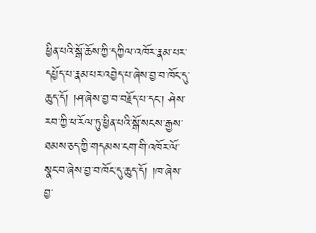ཕྱིན་པའི་སྒོ་ཆོས་ཀྱི་དཀྱིལ་འཁོར་རྣམ་པར་དཔྱོད་པ་རྣམ་པར་འབྱེད་པ་ཞེས་བྱ་བ་ཁོང་དུ་ཆུད་དོ། །ཤ་ཞེས་བྱ་བ་བརྗོད་པ་དང་། ཤེས་རབ་ཀྱི་ཕ་རོལ་ཏུ་ཕྱིན་པའི་སྒོ་སངས་རྒྱས་ཐམས་ཅད་ཀྱི་གདམས་ངག་གི་འཁོར་ལོ་སྣང་བ་ཞེས་བྱ་བ་ཁོང་དུ་ཆུད་དོ། །ཁ་ཞེས་བྱ་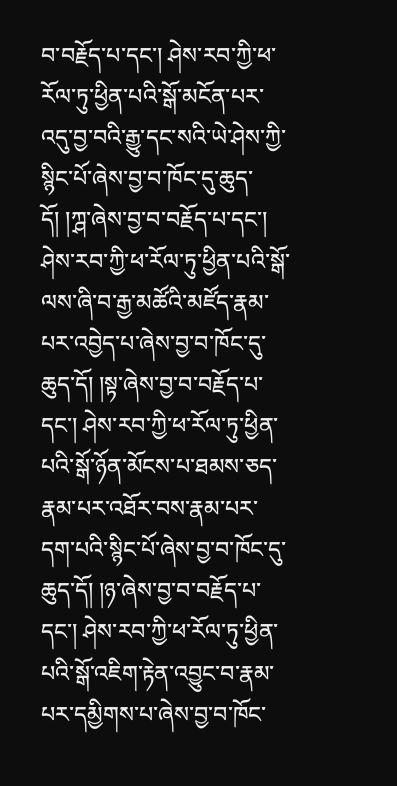བ་བརྗོད་པ་དང་། ཤེས་རབ་ཀྱི་ཕ་རོལ་ཏུ་ཕྱིན་པའི་སྒོ་མངོན་པར་འདུ་བྱ་བའི་རྒྱུ་དང་སའི་ཡེ་ཤེས་ཀྱི་སྙིང་པོ་ཞེས་བྱ་བ་ཁོང་དུ་ཆུད་དོ། །ཀྴ་ཞེས་བྱ་བ་བརྗོད་པ་དང་། ཤེས་རབ་ཀྱི་ཕ་རོལ་ཏུ་ཕྱིན་པའི་སྒོ་ལས་ཞི་བ་རྒྱ་མཚོའི་མཛོད་རྣམ་པར་འབྱེད་པ་ཞེས་བྱ་བ་ཁོང་དུ་ཆུད་དོ། །སྟ་ཞེས་བྱ་བ་བརྗོད་པ་དང་། ཤེས་རབ་ཀྱི་ཕ་རོལ་ཏུ་ཕྱིན་པའི་སྒོ་ཉོན་མོངས་པ་ཐམས་ཅད་རྣམ་པར་འཐོར་བས་རྣམ་པར་དག་པའི་སྙིང་པོ་ཞེས་བྱ་བ་ཁོང་དུ་ཆུད་དོ། །ཉ་ཞེས་བྱ་བ་བརྗོད་པ་དང་། ཤེས་རབ་ཀྱི་ཕ་རོལ་ཏུ་ཕྱིན་པའི་སྒོ་འཇིག་རྟེན་འབྱུང་བ་རྣམ་པར་དམྱིགས་པ་ཞེས་བྱ་བ་ཁོང་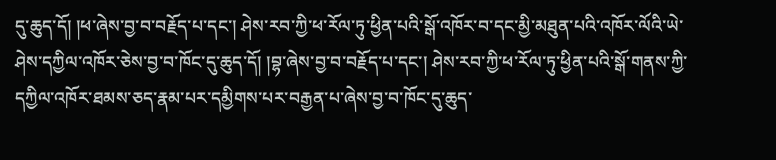དུ་ཆུད་དོ། །ཕ་ཞེས་བྱ་བ་བརྗོད་པ་དང་། ཤེས་རབ་ཀྱི་ཕ་རོལ་ཏུ་ཕྱིན་པའི་སྒོ་འཁོར་བ་དང་མྱི་མཐུན་པའི་འཁོར་ལོའི་ཡེ་ཤེས་དཀྱིལ་འཁོར་ཅེས་བྱ་བ་ཁོང་དུ་ཆུད་དོ། །བྷ་ཞེས་བྱ་བ་བརྗོད་པ་དང་། ཤེས་རབ་ཀྱི་ཕ་རོལ་ཏུ་ཕྱིན་པའི་སྒོ་གནས་ཀྱི་དཀྱིལ་འཁོར་ཐམས་ཅད་རྣམ་པར་དམྱིགས་པར་བརྒྱན་པ་ཞེས་བྱ་བ་ཁོང་དུ་ཆུད་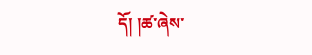དོ། །ཚ་ཞེས་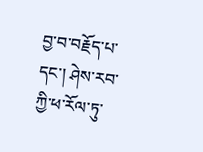བྱ་བ་བརྗོད་པ་དང་། ཤེས་རབ་ཀྱི་ཕ་རོལ་ཏུ་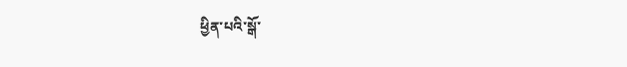ཕྱིན་པའི་སྒོ་